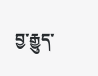བྱ་རྒྱུད་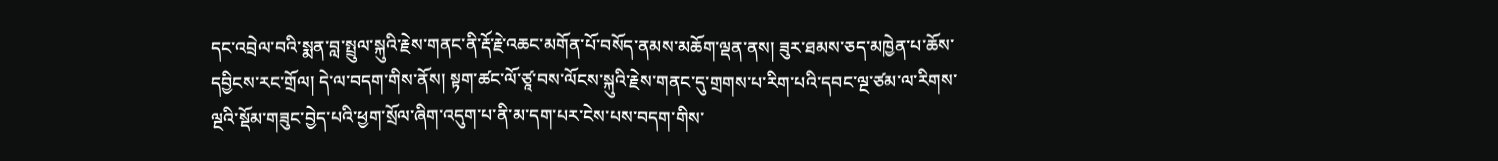དང་འབྲེལ་བའི་སྨན་བླ་སྤྲུལ་སྐུའི་རྗེས་གནང་ནི་རྡོ་རྗེ་འཆང་མགོན་པོ་བསོད་ནམས་མཆོག་ལྡན་ནས། ཟུར་ཐམས་ཅད་མཁྱེན་པ་ཆོས་དབྱིངས་རང་གྲོལ། དེ་ལ་བདག་གིས་ནོས། སྟག་ཚང་ལོ་ཙཱ་བས་ལོངས་སྐུའི་རྗེས་གནང་དུ་གྲགས་པ་རིག་པའི་དབང་ལྔ་ཙམ་ལ་རིགས་ལྔའི་སྡོམ་གཟུང་བྱེད་པའི་ཕྱག་སྲོལ་ཞིག་འདུག་པ་ནི་མ་དག་པར་ངེས་པས་བདག་གིས་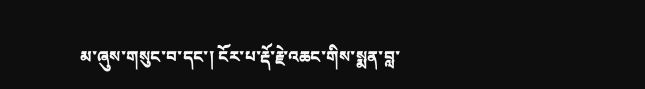མ་ཞུས་གསུང་བ་དང་། ངོར་པ་རྡོ་རྗེ་འཆང་གིས་སྨན་བླ་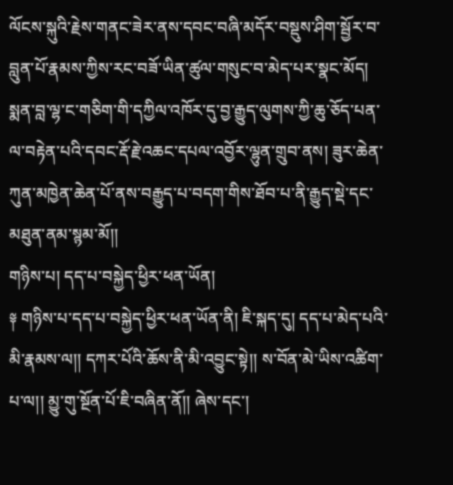ལོངས་སྐུའི་རྗེས་གནང་ཟེར་ནས་དབང་བཞི་མདོར་བསྡུས་ཤིག་སྦྱོར་བ་བླུན་པོ་རྣམས་ཀྱིས་རང་བཟོ་ཡིན་ཚུལ་གསུང་བ་མེད་པར་སྣང་མོད། སྨན་བླ་ལྷ་ང་གཅིག་གི་དཀྱིལ་འཁོར་དུ་བྱ་རྒྱུད་ལུགས་ཀྱི་ཆུ་ཅོད་པན་ལ་བརྟེན་པའི་དབང་རྡོ་རྗེ་འཆང་དཔལ་འབྱོར་ལྷུན་གྲུབ་ནས། ཟུར་ཆེན་ཀུན་མཁྱེན་ཆེན་པོ་ནས་བརྒྱུད་པ་བདག་གིས་ཐོབ་པ་ནི་རྒྱུད་སྡེ་དང་མཐུན་ནམ་སྙམ་མོ།།
གཉིས་པ། དད་པ་བསྐྱེད་ཕྱིར་ཕན་ཡོན།
༈ གཉིས་པ་དད་པ་བསྐྱེད་ཕྱིར་ཕན་ཡོན་ནི། ཇི་སྐད་དུ། དད་པ་མེད་པའི་མི་རྣམས་ལ།། དཀར་པོའི་ཆོས་ནི་མི་འབྱུང་སྟེ།། ས་བོན་མེ་ཡིས་འཚིག་པ་ལ།། མྱུ་གུ་སྔོན་པོ་ཇི་བཞིན་ནོ།། ཞེས་དང་།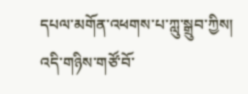དཔལ་མགོན་འཕགས་པ་ཀླུ་སྒྲུབ་ཀྱིས། འདི་གཉིས་གཙོ་བོ་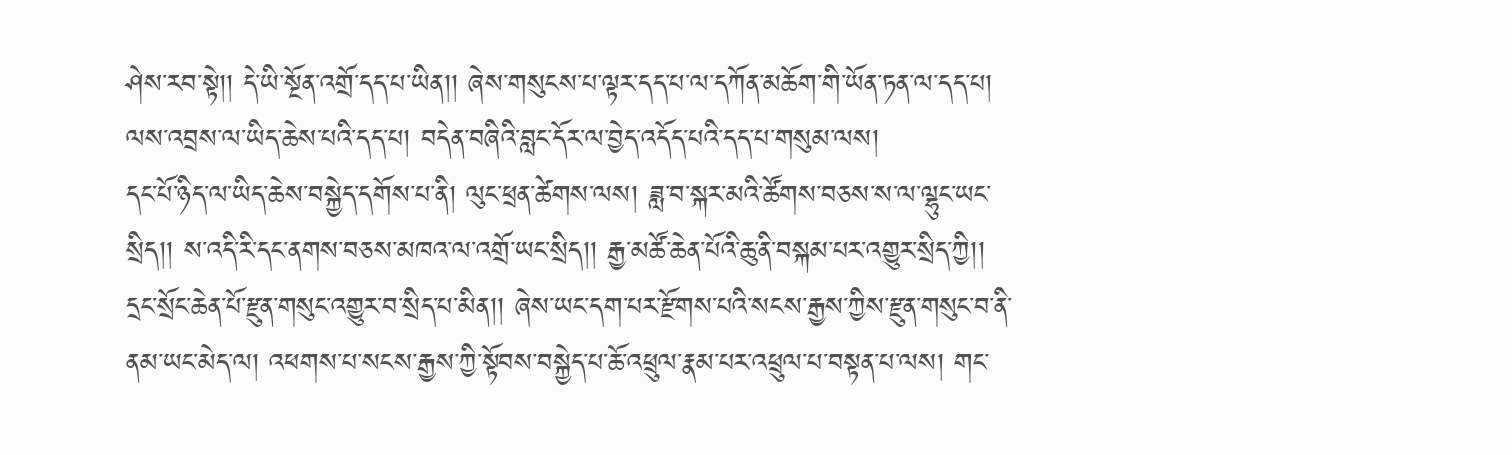ཤེས་རབ་སྟེ།། དེ་ཡི་སྔོན་འགྲོ་དད་པ་ཡིན།། ཞེས་གསུངས་པ་ལྟར་དད་པ་ལ་དཀོན་མཆོག་གི་ཡོན་ཏན་ལ་དད་པ། ལས་འབྲས་ལ་ཡིད་ཆེས་པའི་དད་པ། བདེན་བཞིའི་བླང་དོར་ལ་བྱེད་འདོད་པའི་དད་པ་གསུམ་ལས།
དང་པོ་ཉིད་ལ་ཡིད་ཆེས་བསྐྱེད་དགོས་པ་ནི། ལུང་ཕྲན་ཚེགས་ལས། ཟླ་བ་སྐར་མའི་ཚོགས་བཅས་ས་ལ་ལྷུང་ཡང་སྲིད།། ས་འདི་རི་དང་ནགས་བཅས་མཁའ་ལ་འགྲོ་ཡང་སྲིད།། རྒྱ་མཚོ་ཆེན་པོའི་ཆུ་ནི་བསྐམ་པར་འགྱུར་སྲིད་ཀྱི།། དྲང་སྲོང་ཆེན་པོ་རྫུན་གསུང་འགྱུར་བ་སྲིད་པ་མིན།། ཞེས་ཡང་དག་པར་རྫོགས་པའི་སངས་རྒྱས་ཀྱིས་རྫུན་གསུང་བ་ནི་ནམ་ཡང་མེད་ལ། འཕགས་པ་སངས་རྒྱས་ཀྱི་སྟོབས་བསྐྱེད་པ་ཆོ་འཕྲུལ་རྣམ་པར་འཕྲུལ་པ་བསྟན་པ་ལས། གང་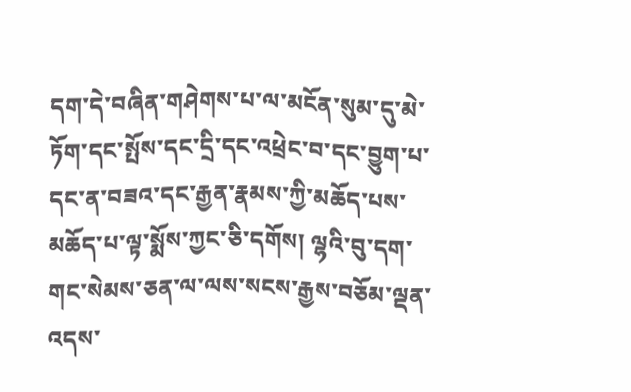དག་དེ་བཞིན་གཤེགས་པ་ལ་མངོན་སུམ་དུ་མེ་ཏོག་དང་སྤོས་དང་དྲི་དང་འཕྲེང་བ་དང་བྱུག་པ་དང་ན་བཟའ་དང་རྒྱན་རྣམས་ཀྱི་མཆོད་པས་མཆོད་པ་ལྟ་སྨོས་ཀྱང་ཅི་དགོས། ལྷའི་བུ་དག་གང་སེམས་ཅན་ལ་ལས་སངས་རྒྱས་བཅོམ་ལྡན་འདས་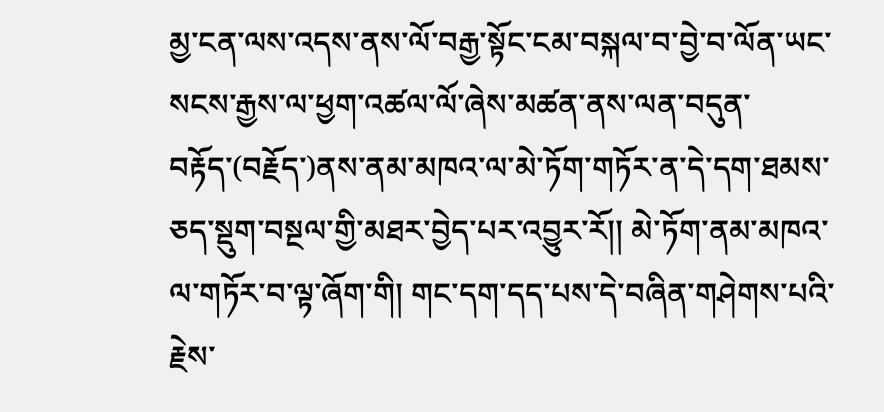མྱ་ངན་ལས་འདས་ནས་ལོ་བརྒྱ་སྟོང་ངམ་བསྐལ་བ་བྱེ་བ་ལོན་ཡང་སངས་རྒྱས་ལ་ཕྱག་འཚལ་ལོ་ཞེས་མཚན་ནས་ལན་བདུན་བརྟོད་(བརྗོད་)ནས་ནམ་མཁའ་ལ་མེ་ཏོག་གཏོར་ན་དེ་དག་ཐམས་ཅད་སྡུག་བསྔལ་གྱི་མཐར་བྱེད་པར་འབྱུར་རོ།། མེ་ཏོག་ནམ་མཁའ་ལ་གཏོར་བ་ལྟ་ཞོག་གི། གང་དག་དད་པས་དེ་བཞིན་གཤེགས་པའི་རྗེས་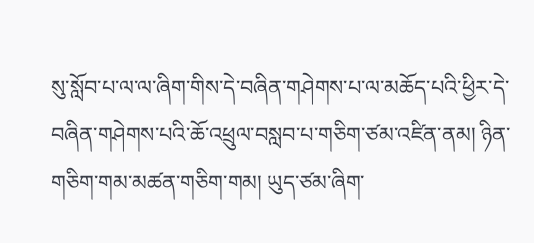སུ་སློབ་པ་ལ་ལ་ཞིག་གིས་དེ་བཞིན་གཤེགས་པ་ལ་མཆོད་པའི་ཕྱིར་དེ་བཞིན་གཤེགས་པའི་ཆོ་འཕྲུལ་བསླབ་པ་གཅིག་ཙམ་འཛིན་ནམ། ཉིན་གཅིག་གམ་མཚན་གཅིག་གམ། ཡུད་ཙམ་ཞིག་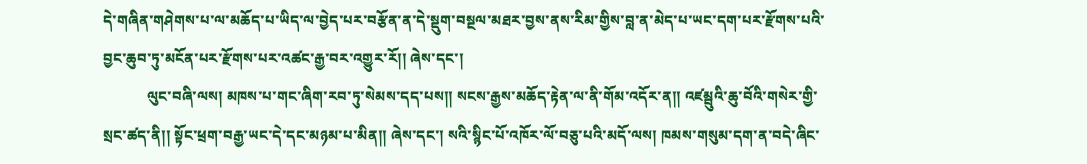དེ་གཞིན་གཤེགས་པ་ལ་མཆོད་པ་ཡིད་ལ་བྱེད་པར་བརྩོན་ན་དེ་སྡུག་བསྔལ་མཐར་བྱས་ནས་རིམ་གྱིས་བླ་ན་མེད་པ་ཡང་དག་པར་རྫོགས་པའི་བྱང་ཆུབ་ཏུ་མངོན་པར་རྫོགས་པར་འཚང་རྒྱ་བར་འགྱུར་རོ།། ཞེས་དང་།
            ལུང་བཞི་ལས། མཁས་པ་གང་ཞིག་རབ་ཏུ་སེམས་དད་པས།། སངས་རྒྱས་མཆོད་རྟེན་ལ་ནི་གོམ་འདོར་ན།། འཛམྦུའི་ཆུ་བོའི་གསེར་གྱི་སྲང་ཚད་ནི།། སྟོང་ཕྲག་བརྒྱ་ཡང་དེ་དང་མཉམ་པ་མིན།། ཞེས་དང་། སའི་སྙིང་པོ་འཁོར་ལོ་བཅུ་པའི་མདོ་ལས། ཁམས་གསུམ་དག་ན་བདེ་ཞིང་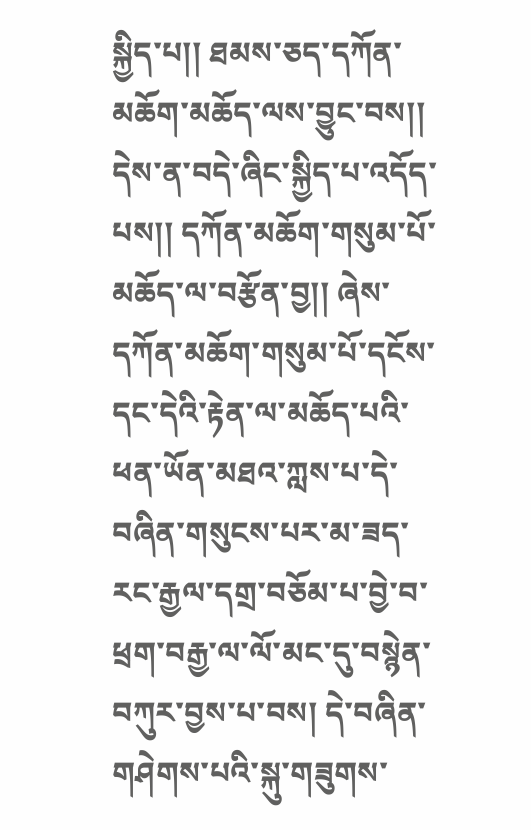སྐྱིད་པ།། ཐམས་ཅད་དཀོན་མཆོག་མཆོད་ལས་བྱུང་བས།། དེས་ན་བདེ་ཞིང་སྐྱིད་པ་འདོད་པས།། དཀོན་མཆོག་གསུམ་པོ་མཆོད་ལ་བརྩོན་བྱ།། ཞེས་དཀོན་མཆོག་གསུམ་པོ་དངོས་དང་དེའི་རྟེན་ལ་མཆོད་པའི་ཕན་ཡོན་མཐའ་ཀླས་པ་དེ་བཞིན་གསུངས་པར་མ་ཟད་རང་རྒྱལ་དགྲ་བཅོམ་པ་བྱེ་བ་ཕྲག་བརྒྱ་ལ་ལོ་མང་དུ་བསྙེན་བཀུར་བྱས་པ་བས། དེ་བཞིན་གཤེགས་པའི་སྐུ་གཟུགས་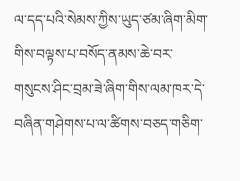ལ་དད་པའི་སེམས་ཀྱིས་ཡུད་ཙམ་ཞིག་མིག་གིས་བལྟས་པ་བསོད་ནམས་ཆེ་བར་གསུངས་ཤིང་བྲམ་ཟེ་ཞིག་གིས་ལམ་ཁར་དེ་བཞིན་གཤེགས་པ་ལ་ཚིགས་བཅད་གཅིག་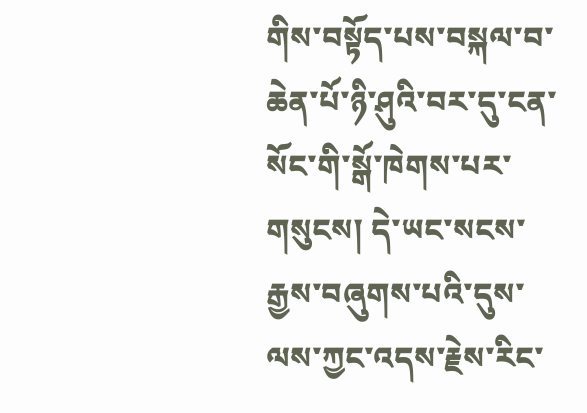གིས་བསྟོད་པས་བསྐལ་བ་ཆེན་པོ་ཉི་ཤུའི་བར་དུ་ངན་སོང་གི་སྒོ་ཁེགས་པར་གསུངས། དེ་ཡང་སངས་རྒྱས་བཞུགས་པའི་དུས་ལས་ཀྱང་འདས་རྗེས་རིང་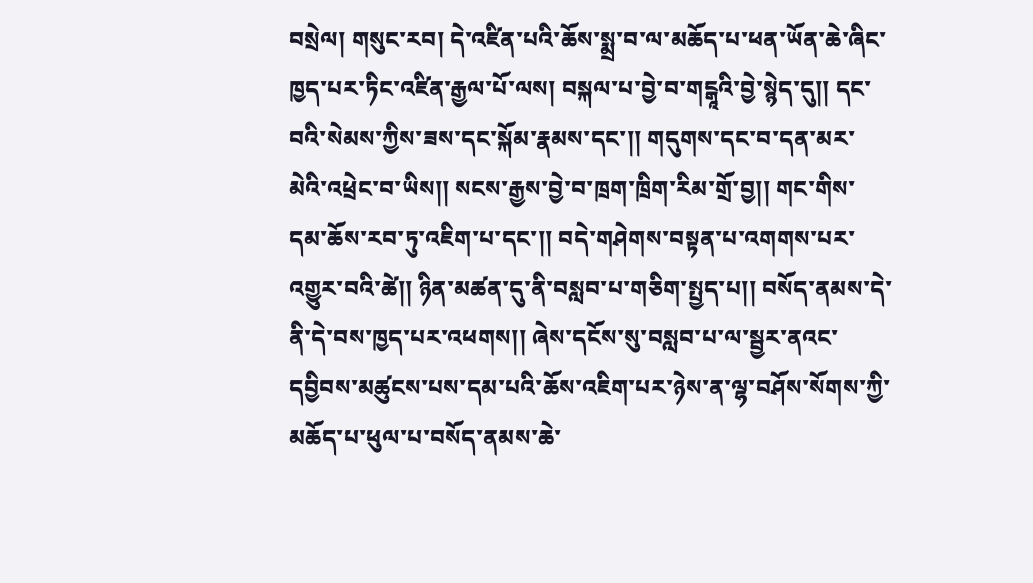བསྲེལ། གསུང་རབ། དེ་འཛིན་པའི་ཆོས་སྨྲ་བ་ལ་མཆོད་པ་ཕན་ཡོན་ཆེ་ཞིང་ཁྱད་པར་ཏིང་འཛིན་རྒྱལ་པོ་ལས། བསྐལ་པ་བྱེ་བ་གངྒཱའི་བྱེ་སྙེད་དུ།། དང་བའི་སེམས་ཀྱིས་ཟས་དང་སྐོམ་རྣམས་དང་།། གདུགས་དང་བ་དན་མར་མེའི་འཕྲེང་བ་ཡིས།། སངས་རྒྱས་བྱེ་བ་ཁྲག་ཁྲིག་རིམ་གྲོ་བྱ།། གང་གིས་དམ་ཆོས་རབ་ཏུ་འཇིག་པ་དང་།། བདེ་གཤེགས་བསྟན་པ་འགགས་པར་འགྱུར་བའི་ཚེ།། ཉིན་མཚན་དུ་ནི་བསླབ་པ་གཅིག་སྤྱད་པ།། བསོད་ནམས་དེ་ནི་དེ་བས་ཁྱད་པར་འཕགས།། ཞེས་དངོས་སུ་བསླབ་པ་ལ་སྦྱར་ནའང་དབྱིབས་མཚུངས་པས་དམ་པའི་ཆོས་འཇིག་པར་ཉེས་ན་ལྷ་བཤོས་སོགས་ཀྱི་མཆོད་པ་ཕུལ་པ་བསོད་ནམས་ཆེ་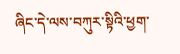ཞིང་དེ་ལས་བཀུར་སྟིའི་ཕྱག་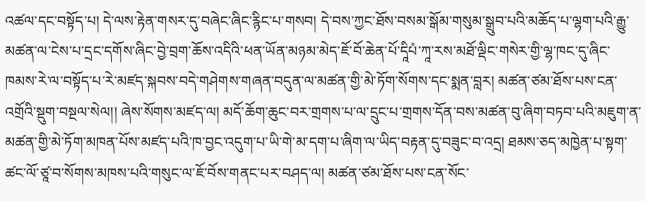འཚལ་དང་བསྟོད་པ། དེ་ལས་རྟེན་གསར་དུ་བཞེང་ཞིང་རྙིང་པ་གསབ། དེ་བས་ཀྱང་ཐོས་བསམ་སྒོམ་གསུམ་སྒྲུབ་པའི་མཆོད་པ་ལྷག་པའི་རྒྱུ་མཚན་ལ་ངེས་པ་དྲང་དགོས་ཞིང་བྱེ་བྲག་ཆོས་འདིའི་ཕན་ཡོན་མཉམ་མེད་ཇོ་བོ་ཆེན་པོ་དཱིཔཾ་ཀཱ་རས་མཐོ་ལྡིང་གསེར་གྱི་ལྷ་ཁང་དུ་ཞིང་ཁམས་རེ་ལ་བསྟོད་པ་རེ་མཛད་སྐབས་བདེ་གཤེགས་གཞན་བདུན་ལ་མཚན་གྱི་མེ་ཏོག་སོགས་དང་སྨན་བླར། མཚན་ཙམ་ཐོས་པས་ངན་འགྲོའི་སྡུག་བསྔལ་སེལ།། ཞེས་སོགས་མཛད་ལ། མདོ་ཆོག་ཆུང་བར་གྲགས་པ་ལ་དྲུང་པ་གྲགས་དོན་བས་མཚན་བུ་ཞིག་བཏབ་པའི་མཇུག་ན་མཚན་གྱི་མེ་ཏོག་མཁན་པོས་མཛད་པའི་ཁ་བྱང་འདུག་པ་ཡི་གེ་མ་དག་པ་ཞིག་ལ་ཡིད་བརྟན་དུ་བཟུང་བ་འདྲ། ཐམས་ཅད་མཁྱེན་པ་སྟག་ཚང་ལོ་ཙཱ་བ་སོགས་མཁས་པའི་གསུང་ལ་ཇོ་བོས་གནང་པར་བཤད་ལ། མཚན་ཙམ་ཐོས་པས་ངན་སོང་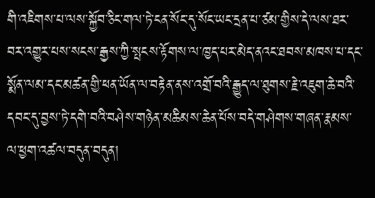གི་འཇིགས་པ་ལས་སྐྱོབ་ཅིང་གལ་ཏེ་ངན་སོང་དུ་སོང་ཡང་དྲན་པ་ཙམ་གྱིས་དེ་ལས་ཐར་བར་འགྱུར་པས་སངས་རྒྱས་ཀྱི་སྤངས་རྟོགས་ལ་ཁྱད་པར་མེད་ནའང་ཐབས་མཁས་པ་དང་སྨོན་ལམ་དང་མཚན་གྱི་ཕན་ཡོན་ལ་བརྟེན་ནས་འགྲོ་བའི་རྒྱུད་ལ་ཐུགས་རྗེ་འཇུག་ཆེ་བའི་དབང་དུ་བྱས་ཏེ་དགེ་བའི་བཤེས་གཉེན་མཆིམས་ཆེན་པོས་བདེ་གཤེགས་གཞན་རྣམས་ལ་ཕྱག་འཚལ་བདུན་བདུན།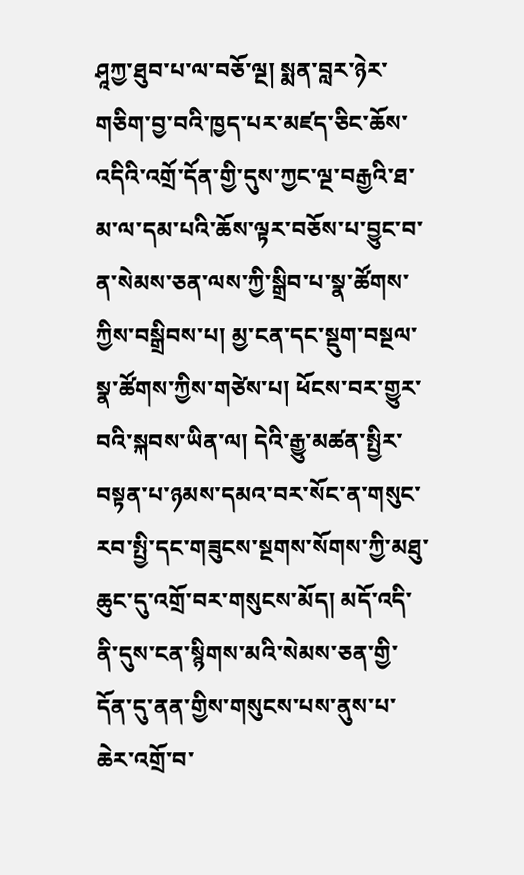ཤཱཀྱ་ཐུབ་པ་ལ་བཅོ་ལྔ། སྨན་བླར་ཉེར་གཅིག་བྱ་བའི་ཁྱད་པར་མཛད་ཅིང་ཆོས་འདིའི་འགྲོ་དོན་གྱི་དུས་ཀྱང་ལྔ་བརྒྱའི་ཐ་མ་ལ་དམ་པའི་ཆོས་ལྟར་བཅོས་པ་བྱུང་བ་ན་སེམས་ཅན་ལས་ཀྱི་སྒྲིབ་པ་སྣ་ཚོགས་ཀྱིས་བསྒྲིབས་པ། མྱ་ངན་དང་སྡུག་བསྔལ་སྣ་ཚོགས་ཀྱིས་གཙེས་པ། ཕོངས་བར་གྱུར་བའི་སྐབས་ཡིན་ལ། དེའི་རྒྱུ་མཚན་སྤྱིར་བསྟན་པ་ཉམས་དམའ་བར་སོང་ན་གསུང་རབ་སྤྱི་དང་གཟུངས་སྔགས་སོགས་ཀྱི་མཐུ་ཆུང་དུ་འགྲོ་བར་གསུངས་མོད། མདོ་འདི་ནི་དུས་ངན་སྙིགས་མའི་སེམས་ཅན་གྱི་དོན་དུ་ནན་གྱིས་གསུངས་པས་ནུས་པ་ཆེར་འགྲོ་བ་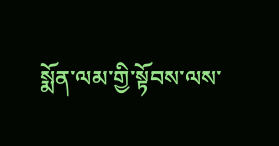སྨོན་ལམ་གྱི་སྟོབས་ལས་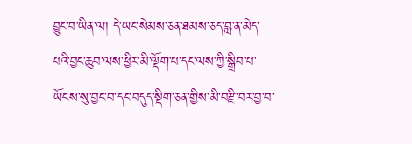བྱུང་བ་ཡིན་ལ། དེ་ཡང་སེམས་ཅན་ཐམས་ཅད་བླ་ན་མེད་པའི་བྱང་ཆུབ་ལས་ཕྱིར་མི་ལྡོག་པ་དང་ལས་ཀྱི་སྒྲིབ་པ་ཡོངས་སུ་བྱང་བ་དང་བདུད་སྡིག་ཅན་གྱིས་མི་བརྫི་བར་བྱ་བ་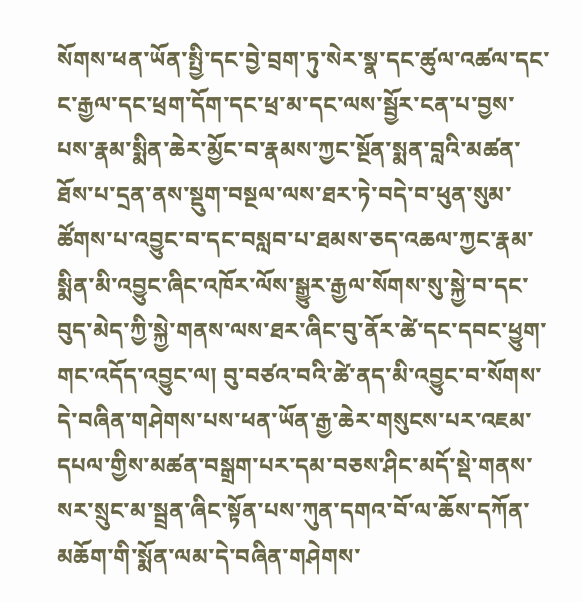སོགས་ཕན་ཡོན་སྤྱི་དང་བྱེ་བྲག་ཏུ་སེར་སྣ་དང་ཚུལ་འཚལ་དང་ང་རྒྱལ་དང་ཕྲག་དོག་དང་ཕྲ་མ་དང་ལས་སྦྱོར་ངན་པ་བྱས་པས་རྣམ་སྨིན་ཆེར་མྱོང་བ་རྣམས་ཀྱང་སྔོན་སྨན་བླའི་མཚན་ཐོས་པ་དྲན་ནས་སྡུག་བསྔལ་ལས་ཐར་ཏེ་བདེ་བ་ཕུན་སུམ་ཚོགས་པ་འབྱུང་བ་དང་བསླབ་པ་ཐམས་ཅད་འཆལ་ཀྱང་རྣམ་སྨིན་མི་འབྱུང་ཞིང་འཁོར་ལོས་སྒྱུར་རྒྱལ་སོགས་སུ་སྐྱེ་བ་དང་བུད་མེད་ཀྱི་སྐྱེ་གནས་ལས་ཐར་ཞིང་བུ་ནོར་ཚེ་དང་དབང་ཕྱུག་གང་འདོད་འབྱུང་ལ། བུ་བཙའ་བའི་ཚེ་ནད་མི་འབྱུང་བ་སོགས་དེ་བཞིན་གཤེགས་པས་ཕན་ཡོན་རྒྱ་ཆེར་གསུངས་པར་འཇམ་དཔལ་གྱིས་མཚན་བསྒྲག་པར་དམ་བཅས་ཤིང་མདོ་སྡེ་གནས་སར་སྲུང་མ་སྦྲན་ཞིང་སྟོན་པས་ཀུན་དགའ་བོ་ལ་ཆོས་དཀོན་མཆོག་གི་སྨོན་ལམ་དེ་བཞིན་གཤེགས་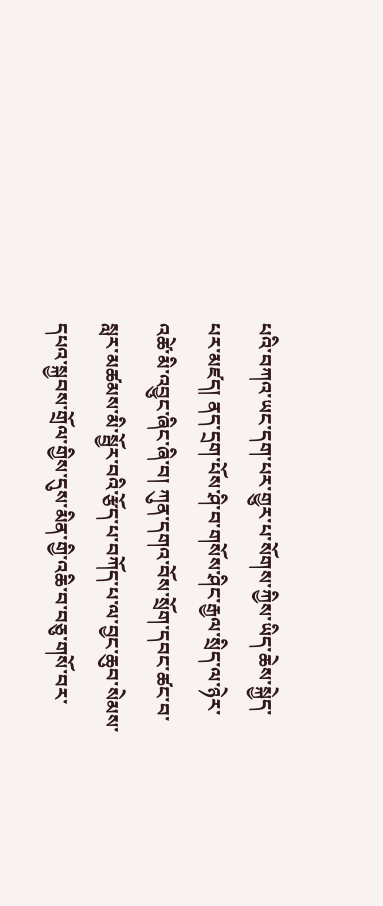པའི་བཀའ་ཡང་དག་པར་གྱུར་པ་སོགས་ཀྱིས་ཡིད་ཆེས་སྐྱེད་པར་མཛད། ནད་དྲག་པོས་ཤི་བ་གསོས་ཤིང་རྒྱལ་སྲིད་ལ་ཉེར་འཚེ་མི་འབྱུང་ཞིང་ཞི་བ། ཀུན་དགའ་བོས་སྲོག་དབང་ཚང་བ་སླར་མཚམས་མི་སྦྱོར་བའི་རྩོད་པ་བཀོད་པ་ལ་བྱང་ཆུབ་སེམས་དཔའ་སྐྱབས་གྲོལ་གྱིས་དུས་མིན་གྱི་འཆི་བ་བཅུ་གསོ་བར་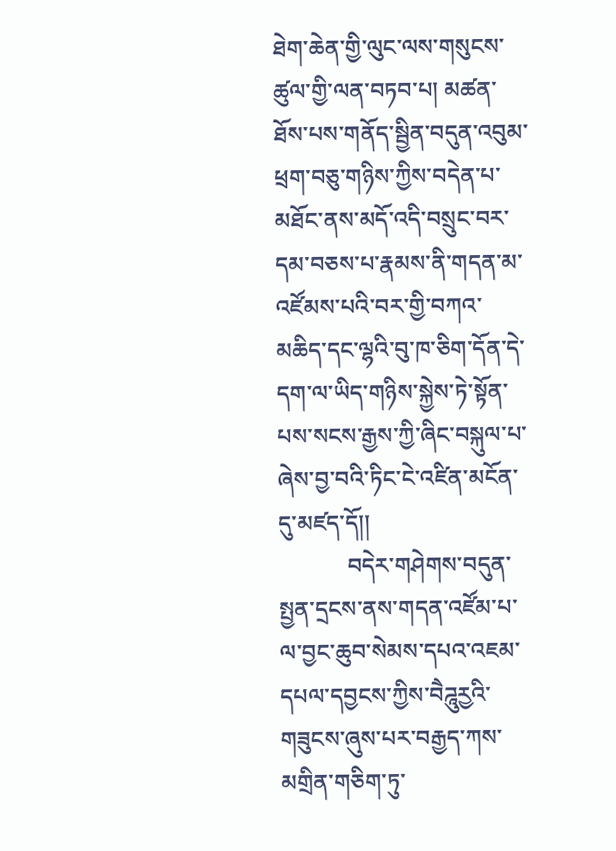ཐེག་ཆེན་གྱི་ལུང་ལས་གསུངས་ཚུལ་གྱི་ལན་བཏབ་པ། མཚན་ཐོས་པས་གནོད་སྦྱིན་བདུན་འབུམ་ཕྲག་བཅུ་གཉིས་ཀྱིས་བདེན་པ་མཐོང་ནས་མདོ་འདི་བསྲུང་བར་དམ་བཅས་པ་རྣམས་ནི་གདན་མ་འཛོམས་པའི་བར་གྱི་བཀའ་མཆིད་དང་ལྷའི་བུ་ཁ་ཅིག་དོན་དེ་དག་ལ་ཡིད་གཉིས་སྐྱེས་ཏེ་སྟོན་པས་སངས་རྒྱས་ཀྱི་ཞིང་བསྐུལ་པ་ཞེས་བྱ་བའི་ཏིང་ངེ་འཛིན་མངོན་དུ་མཛད་དོ།།
            བདེར་གཤེགས་བདུན་སྤྱན་དྲངས་ནས་གདན་འཛོམ་པ་ལ་བྱང་ཆུབ་སེམས་དཔའ་འཇམ་དཔལ་དབྱངས་ཀྱིས་བཻཌཱུརྱའི་གཟུངས་ཞུས་པར་བརྒྱད་ཀས་མགྲིན་གཅིག་ཏུ་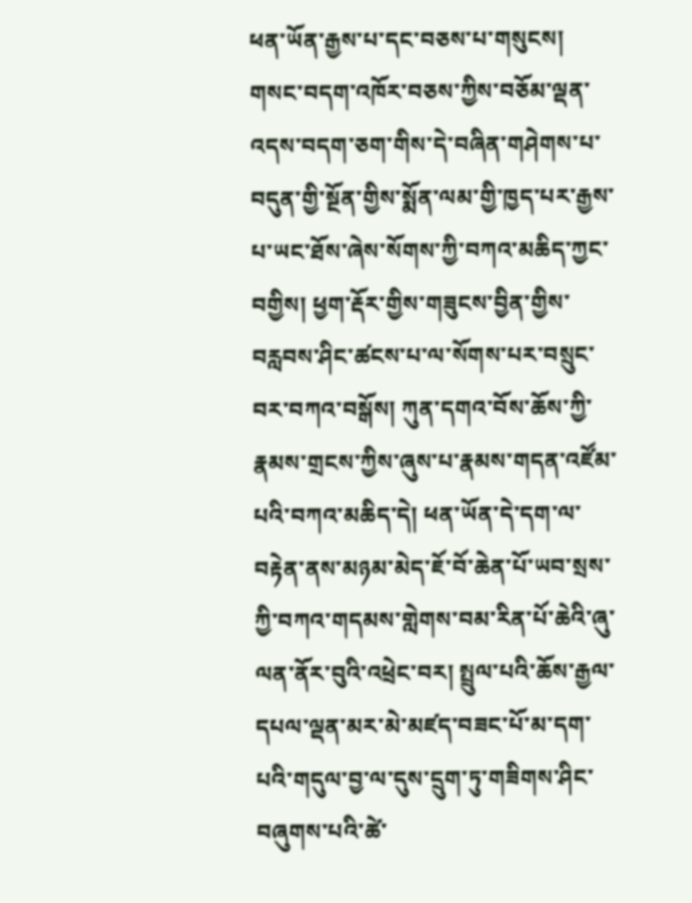ཕན་ཡོན་རྒྱས་པ་དང་བཅས་པ་གསུངས། གསང་བདག་འཁོར་བཅས་ཀྱིས་བཅོམ་ལྡན་འདས་བདག་ཅག་གིས་དེ་བཞིན་གཤེགས་པ་བདུན་གྱི་སྔོན་གྱིས་སྨོན་ལམ་གྱི་ཁྱད་པར་རྒྱས་པ་ཡང་ཐོས་ཞེས་སོགས་ཀྱི་བཀའ་མཆིད་ཀྱང་བགྱིས། ཕྱག་རྡོར་གྱིས་གཟུངས་བྱིན་གྱིས་བརླབས་ཤིང་ཚངས་པ་ལ་སོགས་པར་བསྲུང་བར་བཀའ་བསྒོས། ཀུན་དགའ་བོས་ཆོས་ཀྱི་རྣམས་གྲངས་ཀྱིས་ཞུས་པ་རྣམས་གདན་འཛོམ་པའི་བཀའ་མཆིད་དེ། ཕན་ཡོན་དེ་དག་ལ་བརྟེན་ནས་མཉམ་མེད་ཇོ་བོ་ཆེན་པོ་ཡབ་སྲས་ཀྱི་བཀའ་གདམས་གླེགས་བམ་རིན་པོ་ཆེའི་ཞུ་ལན་ནོར་བུའི་འཕྲེང་བར། སྤྲུལ་པའི་ཆོས་རྒྱལ་དཔལ་ལྡན་མར་མེ་མཛད་བཟང་པོ་མ་དག་པའི་གདུལ་བྱ་ལ་དུས་དྲུག་ཏུ་གཟིགས་ཤིང་བཞུགས་པའི་ཚེ་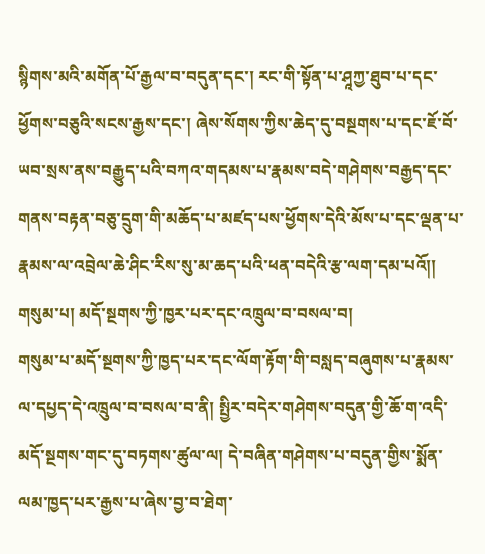སྙིགས་མའི་མགོན་པོ་རྒྱལ་བ་བདུན་དང་། རང་གི་སྟོན་པ་ཤཱཀྱ་ཐུབ་པ་དང་ཕྱོགས་བཅུའི་སངས་རྒྱས་དང་། ཞེས་སོགས་ཀྱིས་ཆེད་དུ་བསྔགས་པ་དང་ཇོ་བོ་ཡབ་སྲས་ནས་བརྒྱུད་པའི་བཀའ་གདམས་པ་རྣམས་བདེ་གཤེགས་བརྒྱད་དང་གནས་བརྟན་བཅུ་དྲུག་གི་མཆོད་པ་མཛད་པས་ཕྱོགས་དེའི་མོས་པ་དང་ལྡན་པ་རྣམས་ལ་འབྲེལ་ཆེ་ཤིང་རིས་སུ་མ་ཆད་པའི་ཕན་བདེའི་རྩ་ལག་དམ་པའོ།།
གསུམ་པ། མདོ་སྔགས་ཀྱི་ཁྱར་པར་དང་འཁྲུལ་བ་བསལ་བ།
གསུམ་པ་མདོ་སྔགས་ཀྱི་ཁྱད་པར་དང་ལོག་རྟོག་གི་བསླད་བཞུགས་པ་རྣམས་ལ་དཔྱད་དེ་འཁྲུལ་བ་བསལ་བ་ནི། སྤྱིར་བདེར་གཤེགས་བདུན་གྱི་ཆོ་ག་འདི་མདོ་སྔགས་གང་དུ་བཏགས་ཚུལ་ལ། དེ་བཞིན་གཤེགས་པ་བདུན་གྱིས་སྨོན་ལམ་ཁྱད་པར་རྒྱས་པ་ཞེས་བྱ་བ་ཐེག་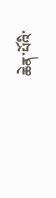ཆེན་པོའི་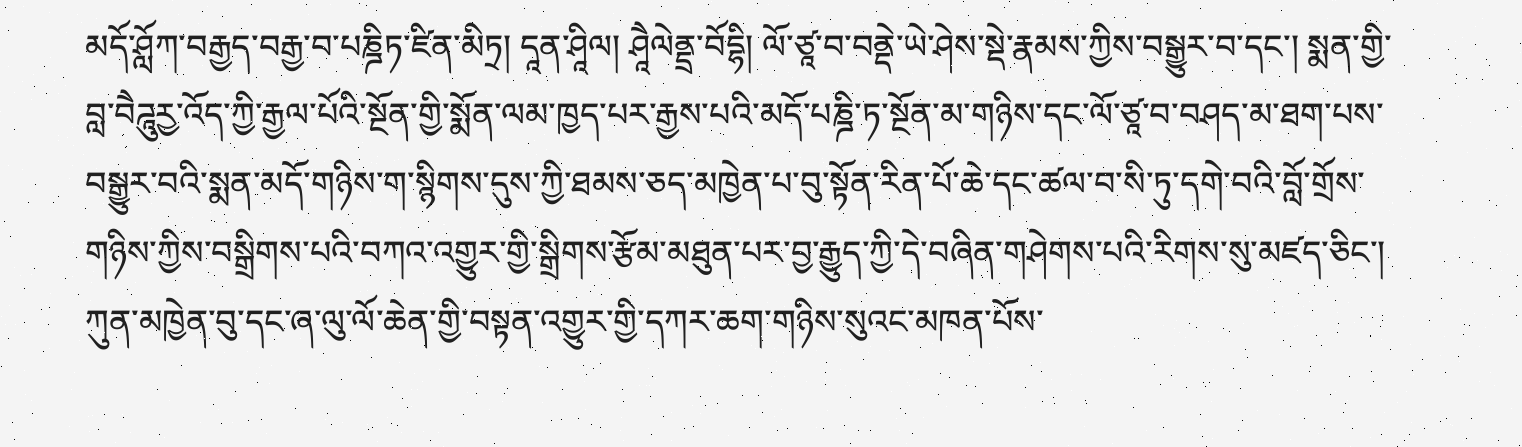མདོ་ཤློཀ་བརྒྱད་བརྒྱ་བ་པཎྜིཏ་ཛིན་མིཏྲ། དཱན་ཤཱིལ། ཤཱཻལེནྡྲ་བོདྷི། ལོ་ཙཱ་བ་བནྡེ་ཡེ་ཤེས་སྡེ་རྣམས་ཀྱིས་བསྒྱུར་བ་དང་། སྨན་གྱི་བླ་བཻཌཱུརྱ་འོད་ཀྱི་རྒྱལ་པོའི་སྔོན་གྱི་སྨོན་ལམ་ཁྱད་པར་རྒྱས་པའི་མདོ་པཎྜི་ཏ་སྔོན་མ་གཉིས་དང་ལོ་ཙཱ་བ་བཤད་མ་ཐག་པས་བསྒྱུར་བའི་སྨན་མདོ་གཉིས་ག་སྙིགས་དུས་ཀྱི་ཐམས་ཅད་མཁྱེན་པ་བུ་སྟོན་རིན་པོ་ཆེ་དང་ཚལ་བ་སི་ཏུ་དགེ་བའི་བློ་གྲོས་གཉིས་ཀྱིས་བསྒྲིགས་པའི་བཀའ་འགྱུར་གྱི་སྒྲིགས་རྩོམ་མཐུན་པར་བྱ་རྒྱུད་ཀྱི་དེ་བཞིན་གཤེགས་པའི་རིགས་སུ་མཛད་ཅིང་། ཀུན་མཁྱེན་བུ་དང་ཞ་ལུ་ལོ་ཆེན་གྱི་བསྟན་འགྱུར་གྱི་དཀར་ཆག་གཉིས་སུའང་མཁན་པོས་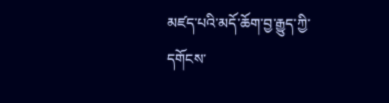མཛད་པའི་མདོ་ཆོག་བྱ་རྒྱུད་ཀྱི་དགོངས་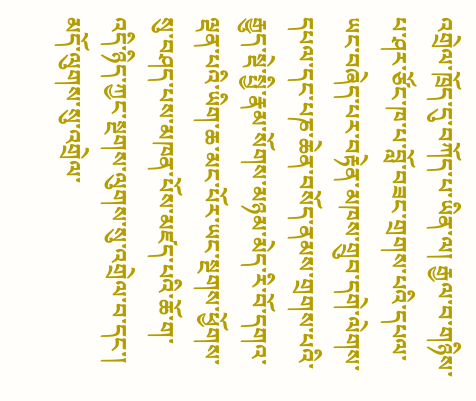འགྲེལ་ཁྲོད་དུ་བཀོད་པ་ཡིན་ལ། རྒྱལ་བ་གཉིས་པ་ཤར་ཙོང་ཁ་པ་བློ་བཟང་གྲགས་པའི་དཔལ་ཡང་བཞེད་པར་བརྟེན་མཁས་གྲུབ་དགེ་ལེགས་དཔལ་དང་པཎ་ཆེན་བསོད་ནམས་གྲགས་པའི་རྒྱུད་སྡེ་སྤྱི་རྣམ་སོགས་མཉམ་མེད་རི་བོ་དགའ་ལྡན་པའི་ཡིག་ཆ་མང་པོར་ཡང་སྔགས་ཕྱོགས་སུ་བཤད་པས་མཁན་པོས་མཛད་པའི་ཆོ་ག་འདི་ཉིད་ཀྱང་སྔགས་ལུགས་སུ་འགྲེལ་བ་དང་། མདོ་ལུགས་སུ་འགྲེལ་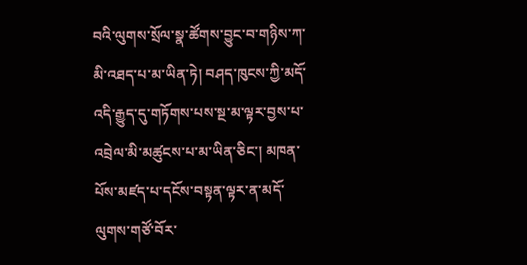བའི་ལུགས་སྲོལ་སྣ་ཚོགས་བྱུང་བ་གཉིས་ཀ་མི་འཐད་པ་མ་ཡིན་ཏེ། བཤད་ཁུངས་ཀྱི་མདོ་འདི་རྒྱུད་དུ་གཏོགས་པས་སྔ་མ་ལྟར་བྱས་པ་འབྲེལ་མི་མཚུངས་པ་མ་ཡིན་ཅིང་། མཁན་པོས་མཛད་པ་དངོས་བསྟན་ལྟར་ན་མདོ་ལུགས་གཙོ་བོར་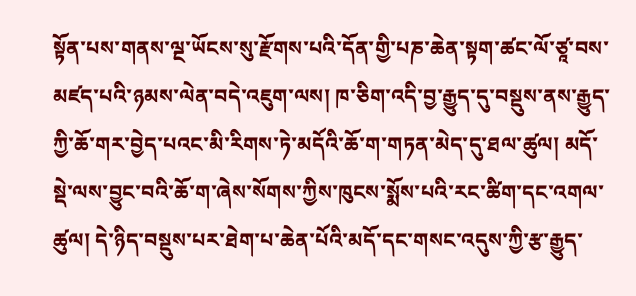སྟོན་པས་གནས་ལྔ་ཡོངས་སུ་རྫོགས་པའི་དོན་གྱི་པཎ་ཆེན་སྟག་ཚང་ལོ་ཙཱ་བས་མཛད་པའི་ཉམས་ལེན་བདེ་འཇུག་ལས། ཁ་ཅིག་འདི་བྱ་རྒྱུད་དུ་བསྡུས་ནས་རྒྱུད་ཀྱི་ཆོ་གར་བྱེད་པའང་མི་རིགས་ཏེ་མདོའི་ཆོ་ག་གཏན་མེད་དུ་ཐལ་ཚུལ། མདོ་སྡེ་ལས་བྱུང་བའི་ཆོ་ག་ཞེས་སོགས་ཀྱིས་ཁུངས་སྨོས་པའི་རང་ཚིག་དང་འགལ་ཚུལ། དེ་ཉིད་བསྡུས་པར་ཐེག་པ་ཆེན་པོའི་མདོ་དང་གསང་འདུས་ཀྱི་རྩ་རྒྱུད་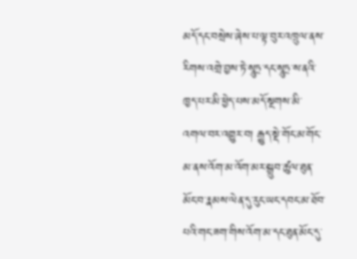མདོ་དང་བསྲེས་ཞེས་པ་ལྟ་བུར་འཁྲུལ་ནས་རིགས་འགྲེ་བྱས་ཏེ་སཱུཏྲ་དང་སཱུཏྲ་ས་ནའི་ཁྱད་པར་མི་ཕྱེད་པས་མདོ་སྔགས་མི་འགལ་བར་འགྱུར་བ། རྒྱུད་སྡེ་གོང་མ་གོང་མ་ནས་འོག་མ་འོག་མར་སྒྲུབ་ཚུལ་ཐུན་མོང་བ་རྣམས་ལེན་དུ་རུང་ཡང་དབང་མ་ཐོབ་པའི་གང་ཟག་གིས་འོག་མ་དང་ཐུན་མོང་དུ་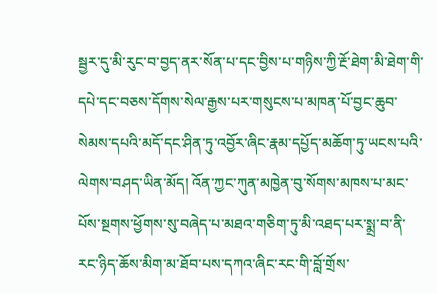སྦྱར་དུ་མི་རུང་བ་བྱད་ནར་སོན་པ་དང་བྱིས་པ་གཉིས་ཀྱི་རྔོ་ཐེག་མི་ཐེག་གི་དཔེ་དང་བཅས་དོགས་སེལ་རྒྱས་པར་གསུངས་པ་མཁན་པོ་བྱང་ཆུབ་སེམས་དཔའི་མདོ་དང་ཤིན་ཏུ་འབྱོར་ཞིང་རྣམ་དཔྱོད་མཆོག་ཏུ་ཡངས་པའི་ལེགས་བཤད་ཡིན་མོད། འོན་ཀྱང་ཀུན་མཁྱེན་བུ་སོགས་མཁས་པ་མང་པོས་སྔགས་ཕྱོགས་སུ་བཞེད་པ་མཐའ་གཅིག་ཏུ་མི་འཐད་པར་སྨྲ་བ་ནི་རང་ཉིད་ཆོས་མིག་མ་ཐོབ་པས་དཀའ་ཞིང་རང་གི་བློ་གྲོས་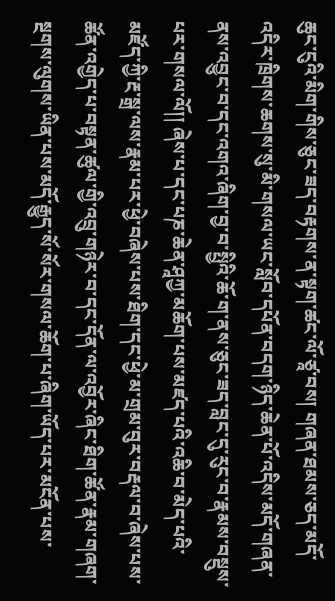ཆུང་ངུའི་མིག་གིས་ཅུང་ཟད་བརྟགས་ན་སྟག་ཚང་ལོ་ཙཱ་བས། གཞན་ཐམས་ཅད་མདོ་འདིར་ཁྲིགས་ཆགས་སུ་མི་གསལ་ཡང་སློབ་དཔོན་བདག་ཉིད་ཆེན་པོ་འདིས་མདོ་གཞན་ནས་འབྱུང་བ་དང་འགའ་ཞིག་བྱ་བ་སྤྱིའི་ཆོ་ག་ནས་ཅུང་ཟད་བླང་དུ་རུང་བ་རྣམས་བསྡུས་པར་གསལ་ལོ།། ཞེས་པ་དང་པཎ་ཆེན་ཤཱཀྱ་མཆོག་པས་མཛད་པའི་འཆི་བ་མེད་པའི་མཛོད་ཀྱི་རྔ་སྒྲ་ལས་རྣམ་པར་ཕྱེ་བཞེས་པས་ཐིག་དང་ཕྱེ་མ་གྲམ་བུར་བརྡལ་བ་ཞེས་པས་ཚོན་འགྱེད་པ་བསྟན་ཚུལ་གྱི་འབྲུ་གཉེར་བ་དང་དོན་ལ་འབྱོར་ཞིང་ཐིག་ཚོན་རྣམ་གཞག་སྔགས་ལུགས་ཡིན་པས་མདོ་རྒྱུད་སོ་སོར་གསལ་ཆོག་པ་ཞིག་ཡོད་པར་མངོན་པས་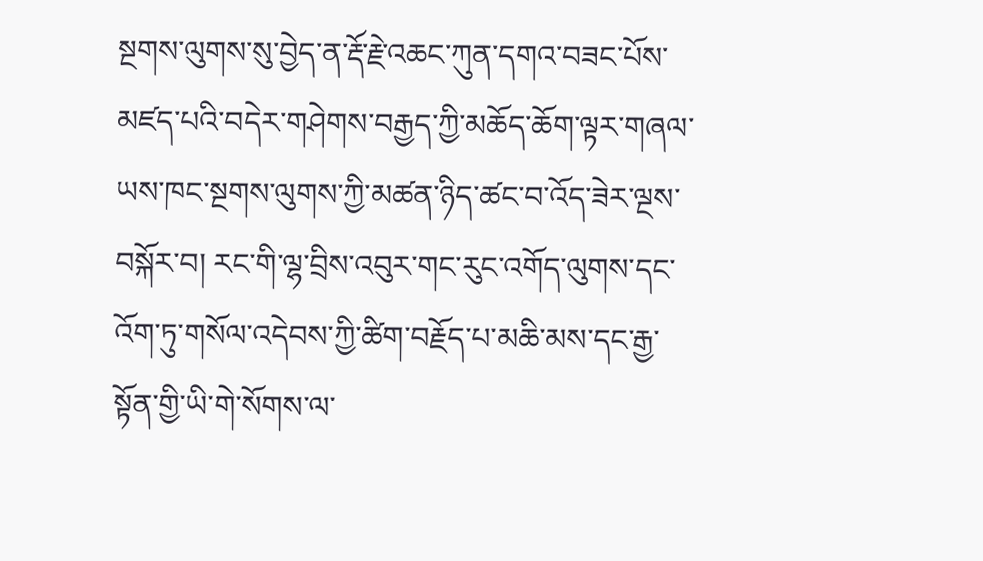སྔགས་ལུགས་སུ་བྱེད་ན་རྡོ་རྗེ་འཆང་ཀུན་དགའ་བཟང་པོས་མཛད་པའི་བདེར་གཤེགས་བརྒྱད་ཀྱི་མཆོད་ཆོག་ལྟར་གཞལ་ཡས་ཁང་སྔགས་ལུགས་ཀྱི་མཚན་ཉིད་ཚང་བ་འོད་ཟེར་ལྔས་བསྐོར་བ། རང་གི་ལྷ་བྲིས་འབུར་གང་རུང་འགོད་ལུགས་དང་འོག་ཏུ་གསོལ་འདེབས་ཀྱི་ཚིག་བརྗོད་པ་མཆི་མས་དང་རྒྱ་སྟོན་གྱི་ཡི་གེ་སོགས་ལ་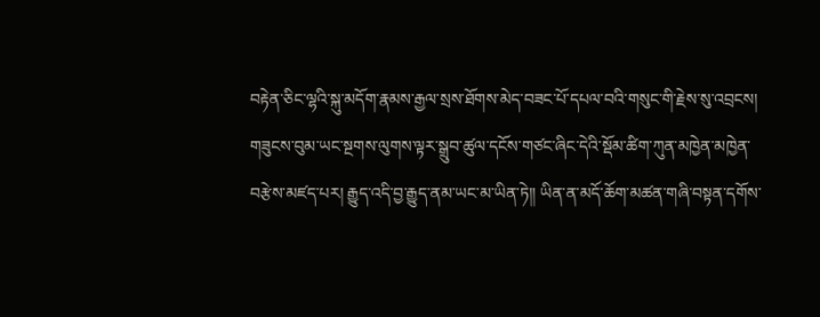བརྟེན་ཅིང་ལྷའི་སྐུ་མདོག་རྣམས་རྒྱལ་སྲས་ཐོགས་མེད་བཟང་པོ་དཔལ་བའི་གསུང་གི་རྗེས་སུ་འབྲངས། གཟུངས་བུམ་ཡང་སྔགས་ལུགས་ལྟར་སྒྲུབ་ཚུལ་དངོས་གཙང་ཞིང་དེའི་སྡོམ་ཚིག་ཀུན་མཁྱེན་མཁྱེན་བརྩེས་མཛད་པར། རྒྱུད་འདི་བྱ་རྒྱུད་ནམ་ཡང་མ་ཡིན་ཏེ།། ཡིན་ན་མདོ་ཆོག་མཚན་གཞི་བསྟན་དགོས་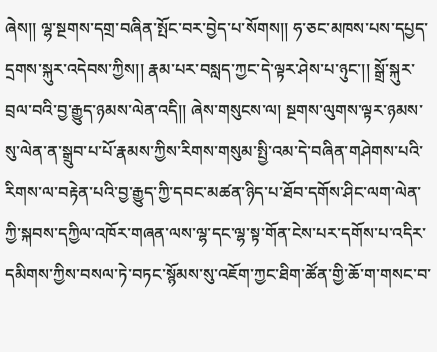ཞེས།། ལྷ་སྔགས་དགྲ་བཞིན་སྤོང་བར་བྱེད་པ་སོགས།། ཧ་ཅང་མཁས་པས་དཔྱད་དྲགས་སྐུར་འདེབས་ཀྱིས།། རྣམ་པར་བསླད་ཀྱང་དེ་ལྟར་ཤེས་པ་ཉུང་།། སྒྲོ་སྐུར་བྲལ་བའི་བྱ་རྒྱུད་ཉམས་ལེན་འདི།། ཞེས་གསུངས་ལ། སྔགས་ལུགས་ལྟར་ཉམས་སུ་ལེན་ན་སྒྲུབ་པ་པོ་རྣམས་ཀྱིས་རིགས་གསུམ་སྤྱི་འམ་དེ་བཞིན་གཤེགས་པའི་རིགས་ལ་བརྟེན་པའི་བྱ་རྒྱུད་ཀྱི་དབང་མཚན་ཉིད་པ་ཐོབ་དགོས་ཤིང་ལག་ལེན་ཀྱི་སྐབས་དཀྱིལ་འཁོར་གཞན་ལས་ལྷ་དང་ལྷ་སྟ་གོན་ངེས་པར་དགོས་པ་འདིར་དམིགས་ཀྱིས་བསལ་ཏེ་བཏང་སྙོམས་སུ་འཇོག་ཀྱང་ཐིག་ཚོན་གྱི་ཆོ་ག་གསང་བ་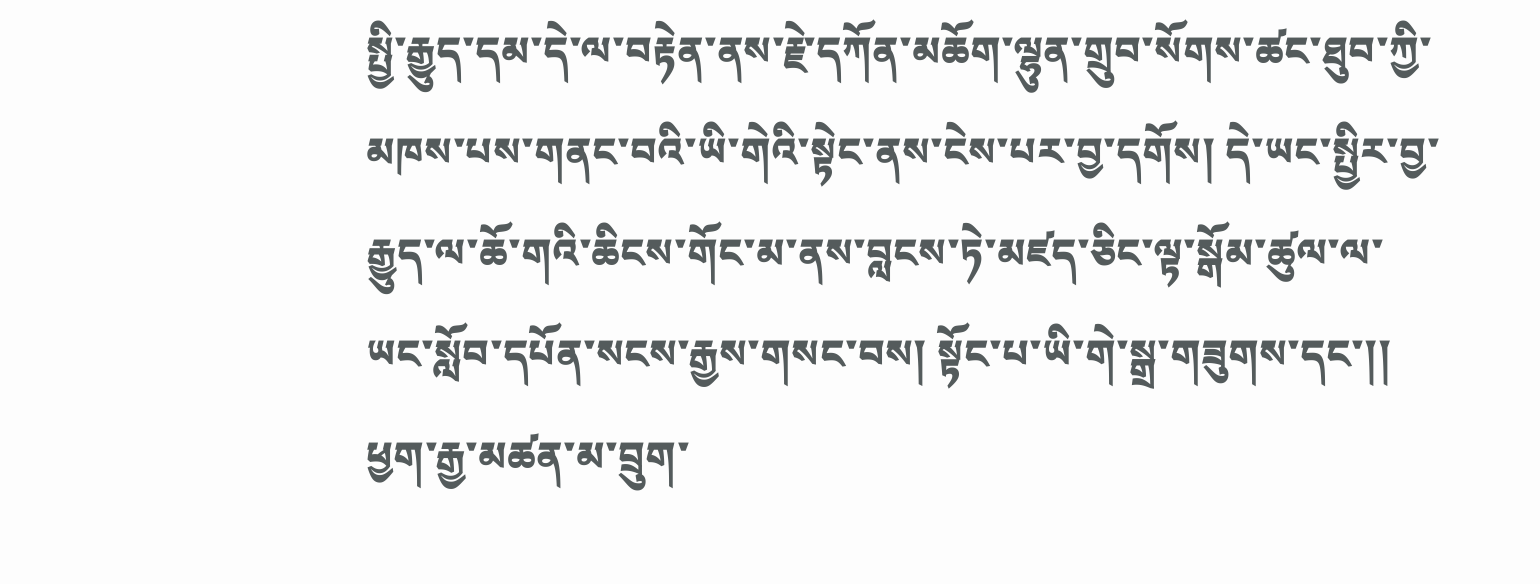སྤྱི་རྒྱུད་དམ་དེ་ལ་བརྟེན་ནས་རྗེ་དཀོན་མཆོག་ལྷུན་གྲུབ་སོགས་ཚང་ཐུབ་ཀྱི་མཁས་པས་གནང་བའི་ཡི་གེའི་སྟེང་ནས་ངེས་པར་བྱ་དགོས། དེ་ཡང་སྤྱིར་བྱ་རྒྱུད་ལ་ཆོ་གའི་ཆིངས་གོང་མ་ནས་བླངས་ཏེ་མཛད་ཅིང་ལྟ་སྒོམ་ཚུལ་ལ་ཡང་སློབ་དཔོན་སངས་རྒྱས་གསང་བས། སྟོང་པ་ཡི་གེ་སྒྲ་གཟུགས་དང་།། ཕྱག་རྒྱ་མཚན་མ་བྲུག་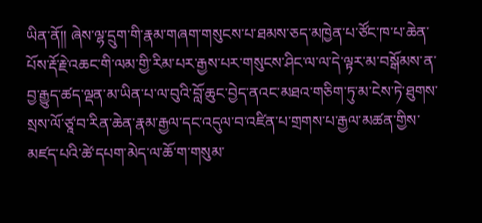ཡིན་ནོ།། ཞེས་ལྷ་དྲུག་གི་རྣམ་གཞག་གསུངས་པ་ཐམས་ཅད་མཁྱེན་པ་ཙོང་ཁ་པ་ཆེན་པོས་རྡོ་རྗེ་འཆང་གི་ལམ་གྱི་རིམ་པར་རྒྱས་པར་གསུངས་ཤིང་ལ་ལ་དེ་ལྟར་མ་བསྒོམས་ན་བྱ་རྒྱུད་ཚད་ལྡན་མ་ཡིན་པ་ལ་བུའི་བློ་ཆུང་བྱེད་ནའང་མཐའ་གཅིག་ཏུ་མ་ངེས་ཏེ་ཐུགས་སྲས་ལོ་ཙཱ་བ་རིན་ཆེན་རྣམ་རྒྱལ་དང་འདུལ་བ་འཛིན་པ་གྲགས་པ་རྒྱལ་མཚན་གྱིས་མཛད་པའི་ཚེ་དཔག་མེད་ལ་ཆོ་ག་གསུམ་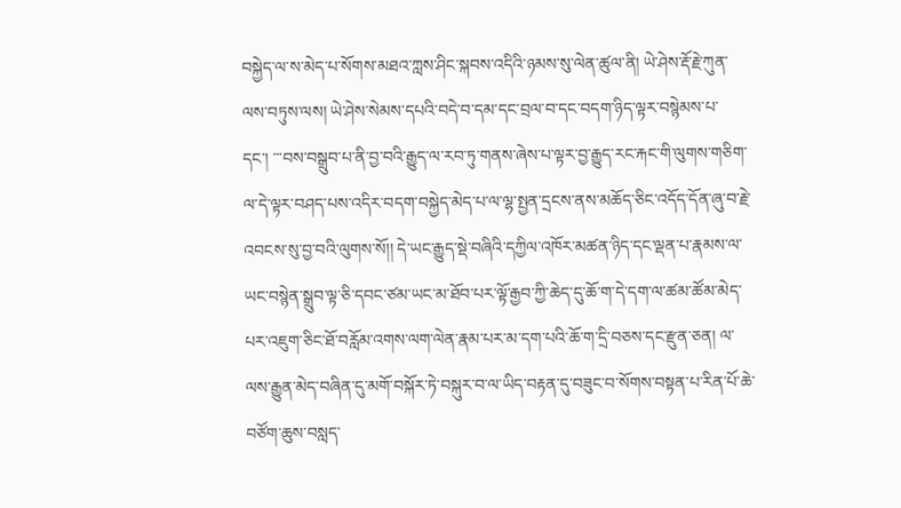བསྐྱེད་ལ་ས་མེད་པ་སོགས་མཐའ་ཀླས་ཤིང་སྐབས་འདིའི་ཉམས་སུ་ལེན་ཚུལ་ནི། ཡེ་ཤེས་རྡོ་རྗེ་ཀུན་ལས་བཏུས་ལས། ཡེ་ཤེས་སེམས་དཔའི་བདེ་བ་དམ་དང་བྲལ་བ་དང་བདག་ཉིད་ལྟར་བསྙེམས་པ་དང་། ་་་བས་བསྒྲུབ་པ་ནི་བྱ་བའི་རྒྱུད་ལ་རབ་ཏུ་གནས་ཞེས་པ་ལྟར་བྱ་རྒྱུད་རང་རྐང་གི་ལུགས་གཅིག་ལ་དེ་ལྟར་བཤད་པས་འདིར་བདག་བསྐྱེད་མེད་པ་ལ་ལྷ་སྤྱན་དྲངས་ནས་མཆོད་ཅིང་འདོད་དོན་ཞུ་བ་རྗེ་འབངས་སུ་བྱ་བའི་ལུགས་སོ།། དེ་ཡང་རྒྱུད་སྡེ་བཞིའི་དཀྱིལ་འཁོར་མཚན་ཉིད་དང་ལྡན་པ་རྣམས་ལ་ཡང་བསྙེན་སྒྲུབ་ལྟ་ཅི་དབང་ཙམ་ཡང་མ་ཐོབ་པར་ལྟོ་རྒྱབ་ཀྱི་ཆེད་དུ་ཆོ་ག་དེ་དག་ལ་ཚམ་ཚོམ་མེད་པར་འཇུག་ཅིང་ཐོ་བརློམ་འགས་ལག་ལེན་རྣམ་པར་མ་དག་པའི་ཆོ་ག་དྲི་བཅས་དང་རྫུན་ཅན། ལ་ལས་རྒྱུན་མེད་བཞིན་དུ་མགོ་བསྐོར་ཏེ་བསྐུར་བ་ལ་ཡིད་བརྟན་དུ་བཟུང་བ་སོགས་བསྟན་པ་རིན་པོ་ཆེ་བཙོག་ཆུས་བསླད་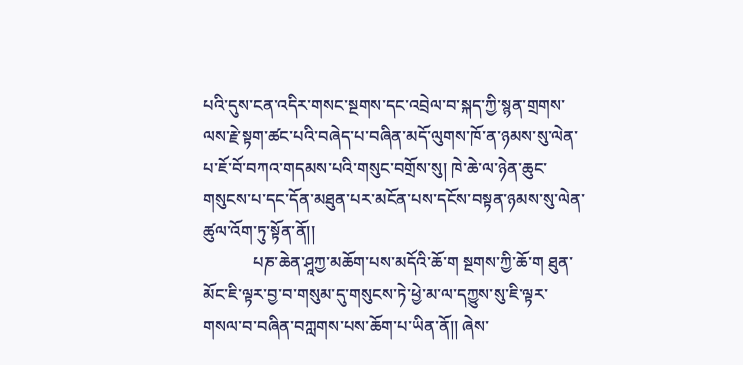པའི་དུས་ངན་འདིར་གསང་སྔགས་དང་འབྲེལ་བ་སྐད་ཀྱི་སྙན་གྲགས་ལས་རྗེ་སྟག་ཚང་པའི་བཞེད་པ་བཞིན་མདོ་ལུགས་ཁོ་ན་ཉམས་སུ་ལེན་པ་ཇོ་བོ་བཀའ་གདམས་པའི་གསུང་བགྲོས་སུ། ཁེ་ཆེ་ལ་ཉེན་ཆུང་གསུངས་པ་དང་དོན་མཐུན་པར་མངོན་པས་དངོས་བསྟན་ཉམས་སུ་ལེན་ཚུལ་འོག་ཏུ་སྟོན་ནོ།།
            པཎ་ཆེན་ཤཱཀྱ་མཆོག་པས་མདོའི་ཆོ་ག སྔགས་ཀྱི་ཆོ་ག ཐུན་མོང་ཇི་ལྟར་བྱ་བ་གསུམ་དུ་གསུངས་ཏེ་ཕྱེ་མ་ལ་དཀྱུས་སུ་ཇི་ལྟར་གསལ་བ་བཞིན་བཀླགས་པས་ཆོག་པ་ཡིན་ནོ།། ཞེས་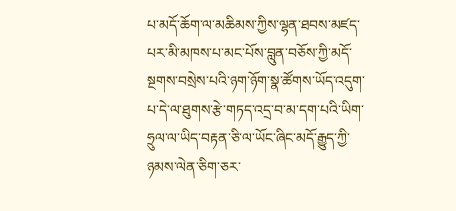པ་མདོ་ཆོག་ལ་མཆིམས་ཀྱིས་ལྷན་ཐབས་མཛད་པར་མི་མཁས་པ་མང་པོས་བླུན་བཅོས་ཀྱི་མདོ་སྔགས་བསྲེས་པའི་ཉག་ཉོག་སྣ་ཚོགས་ཡོད་འདུག་པ་དེ་ལ་ཐུགས་རྩེ་གཏད་འདྲ་བ་མ་དག་པའི་ཡིག་ཧྲུལ་ལ་ཡིད་བརྟན་ཅི་ལ་ཡོང་ཞིང་མདོ་རྒྱུད་ཀྱི་ཉམས་ལེན་ཅིག་ཅར་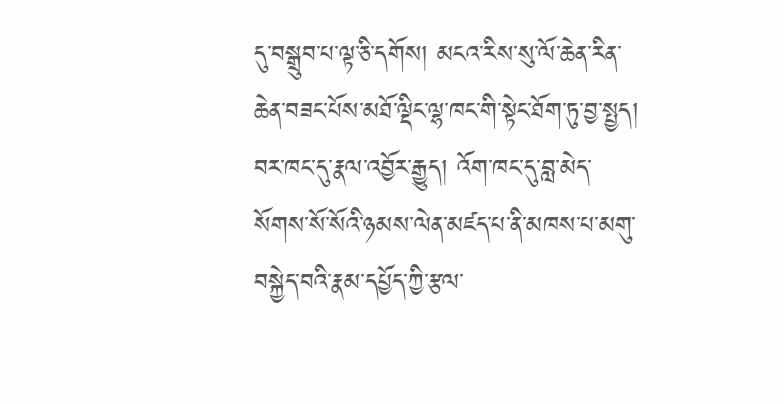དུ་བསྒྲུབ་པ་ལྟ་ཅི་དགོས། མངའ་རིས་སུ་ལོ་ཆེན་རིན་ཆེན་བཟང་པོས་མཐོ་ལྡིང་ལྷ་ཁང་གི་སྟེང་ཐོག་ཏུ་བྱ་སྤྱད། བར་ཁང་དུ་རྣལ་འབྱོར་རྒྱུད། འོག་ཁང་དུ་བླ་མེད་སོགས་སོ་སོའི་ཉམས་ལེན་མཛད་པ་ནི་མཁས་པ་མགུ་བསྐྱེད་བའི་རྣམ་དཔྱོད་ཀྱི་རྩལ་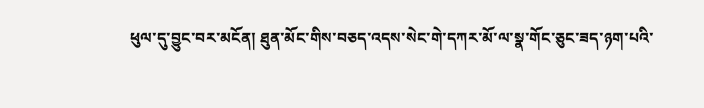ཕུལ་དུ་བྱུང་བར་མངོན། ཐུན་མོང་གིས་བཅད་འདས་སེང་གེ་དཀར་མོ་ལ་སྣ་གོང་ཅུང་ཟད་ཉག་པའི་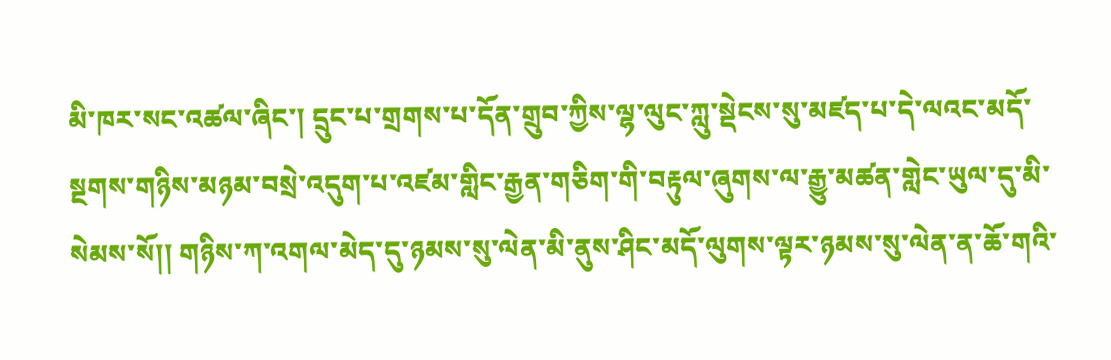མི་ཁར་སང་འཚལ་ཞིང་། དྲུང་པ་གྲགས་པ་དོན་གྲུབ་ཀྱིས་ལྷ་ལུང་ཀླུ་སྡེངས་སུ་མཛད་པ་དེ་ལའང་མདོ་སྔགས་གཉིས་མཉམ་བསྲེ་འདུག་པ་འཛམ་གླིང་རྒྱན་གཅིག་གི་བརྟུལ་ཞུགས་ལ་རྒྱུ་མཚན་གླེང་ཡུལ་དུ་མི་སེམས་སོ།། གཉིས་ཀ་འགལ་མེད་དུ་ཉམས་སུ་ལེན་མི་ནུས་ཤིང་མདོ་ལུགས་ལྟར་ཉམས་སུ་ལེན་ན་ཆོ་གའི་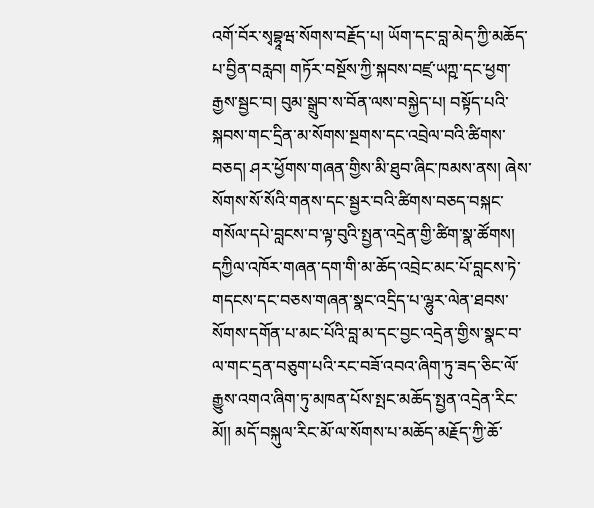འགོ་བོར་སྭབྷཱཝ་སོགས་བརྗོད་པ། ཡོག་དང་བླ་མེད་ཀྱི་མཆོད་པ་བྱིན་བརླབ། གཏོར་བསྔོས་ཀྱི་སྐབས་བཛྲ་ཡཀྵ་དང་ཕྱག་རྒྱས་སྦྱང་བ། བུམ་སྒྲུབ་ས་བོན་ལས་བསྐྱེད་པ། བསྟོད་པའི་སྐབས་གང་དྲིན་མ་སོགས་སྔགས་དང་འབྲེལ་བའི་ཚིགས་བཅད། ཤར་ཕྱོགས་གཞན་གྱིས་མི་ཐུབ་ཞིང་ཁམས་ནས། ཞེས་སོགས་སོ་སོའི་གནས་དང་སྦྱར་བའི་ཚིགས་བཅད་བསྐང་གསོལ་དཔེ་བླངས་བ་ལྟ་བུའི་སྤྱན་འདྲེན་གྱི་ཚིག་སྣ་ཚོགས། དཀྱིལ་འཁོར་གཞན་དག་གི་མ་ཆོད་འབྲེང་མང་པོ་བླངས་ཏེ་གདངས་དང་བཅས་གཞན་སྣང་འདྲིད་པ་ལྷུར་ལེན་ཐབས་སོགས་དགོན་པ་མང་པོའི་བླ་མ་དང་བྱང་འདྲེན་གྱིས་སྣང་བ་ལ་གང་དྲན་བཅུག་པའི་རང་བཟོ་འབའ་ཞིག་ཏུ་ཟད་ཅིང་ལོ་རྒྱུས་འགའ་ཞིག་ཏུ་མཁན་པོས་སྤང་མཆོད་སྤྱན་འདྲེན་རིང་མོ།། མདོ་བསྐུལ་རིང་མོ་ལ་སོགས་པ་མཆོད་མརྗོད་ཀྱི་ཆོ་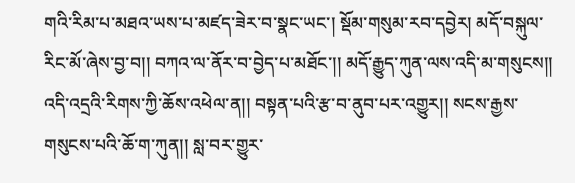གའི་རིམ་པ་མཐའ་ཡས་པ་མཛད་ཟེར་བ་སྣང་ཡང་། སྡོམ་གསུམ་རབ་དབྱེར། མདོ་བསྐུལ་རིང་མོ་ཞེས་བྱ་བ།། བཀའ་ལ་ནོར་བ་བྱེད་པ་མཐོང་།། མདོ་རྒྱུད་ཀུན་ལས་འདི་མ་གསུངས།། འདི་འདྲའི་རིགས་ཀྱི་ཆོས་འཕེལ་ན།། བསྟན་པའི་རྩ་བ་ནུབ་པར་འགྱུར།། སངས་རྒྱས་གསུངས་པའི་ཆོ་ག་ཀུན།། སླ་བར་གྱུར་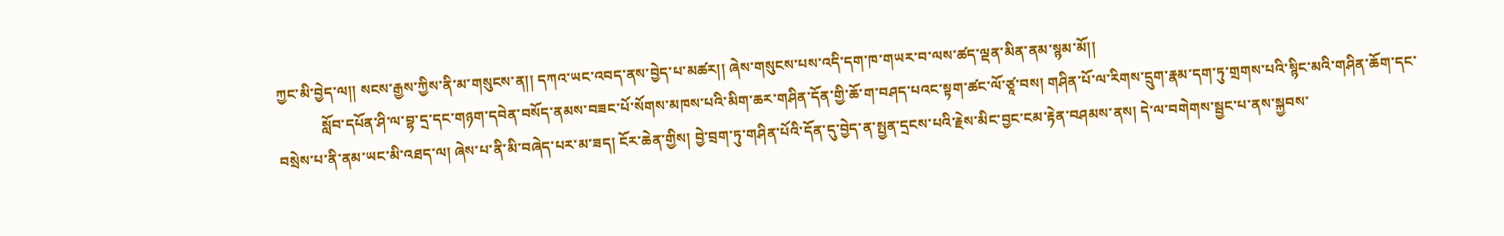ཀྱང་མི་བྱེད་ལ།། སངས་རྒྱས་ཀྱིས་ནི་མ་གསུངས་ན།། དཀའ་ཡང་འབད་ནས་བྱེད་པ་མཚར།། ཞེས་གསུངས་པས་འདི་དག་ཁ་གཡར་བ་ལས་ཚད་ལྡན་མིན་ནམ་སྙམ་མོ།།
            སློབ་དཔོན་ཤི་ལ་བྷ་དྲ་དང་གཉག་དབེན་བསོད་ནམས་བཟང་པོ་སོགས་མཁས་པའི་མིག་ཆར་གཤིན་དོན་གྱི་ཆོ་ག་བཤད་པའང་སྟག་ཚང་ལོ་ཙཱ་བས། གཤིན་པོ་ལ་རིགས་དྲུག་རྣམ་དག་ཏུ་གྲགས་པའི་སྙིང་མའི་གཤིན་ཆོག་དང་བསྲེས་པ་ནི་ནམ་ཡང་མི་འཐད་ལ། ཞེས་པ་ནི་མི་བཞེད་པར་མ་ཟད། ངོར་ཆེན་གྱིས། བྱེ་བྲག་ཏུ་གཤིན་པོའི་དོན་དུ་བྱེད་ན་སྤྱན་དྲངས་པའི་རྗེས་མིང་བྱང་ངམ་རྟེན་བཤམས་ནས། དེ་ལ་བགེགས་སྦྱང་པ་ནས་སྐྱབས་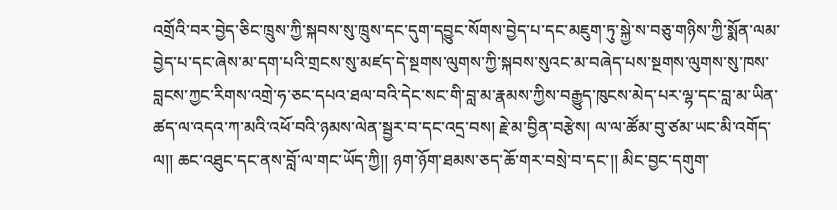འགྲོའི་བར་བྱེད་ཅིང་ཁྲུས་ཀྱི་སྐབས་སུ་ཁྲུས་དང་དུག་དབྱུང་སོགས་བྱེད་པ་དང་མཇུག་ཏུ་སྐྱེ་ས་བཅུ་གཉིས་ཀྱི་སྨོན་ལམ་བྱེད་པ་དང་ཞེས་མ་དག་པའི་གྲངས་སུ་མཛད་དེ་སྔགས་ལུགས་ཀྱི་སྐབས་སུའང་མ་བཞེད་པས་སྔགས་ལུགས་སུ་ཁས་བླངས་ཀྱང་རིགས་འགྲེ་ཧ་ཅང་དཔའ་ཐལ་བའི་དེང་སང་གི་བླ་མ་རྣམས་ཀྱིས་བརྒྱུད་ཁུངས་མེད་པར་ལྷ་དང་བླ་མ་ཡིན་ཚད་ལ་འདའ་ཀ་མའི་འཕོ་བའི་ཉམས་ལེན་སྦྱར་བ་དང་འདྲ་བས། རྗེ་མ་བྱིན་བརྩེས། ལ་ལ་ཚོམ་བུ་ཙམ་ཡང་མི་འགོད་ལ།། ཆང་འཐུང་དང་ནས་བློ་ལ་གང་ཡོད་ཀྱི།། ཉག་ཉོག་ཐམས་ཅད་ཆོ་གར་བསྲེ་བ་དང་།། མིང་བྱང་དགུག་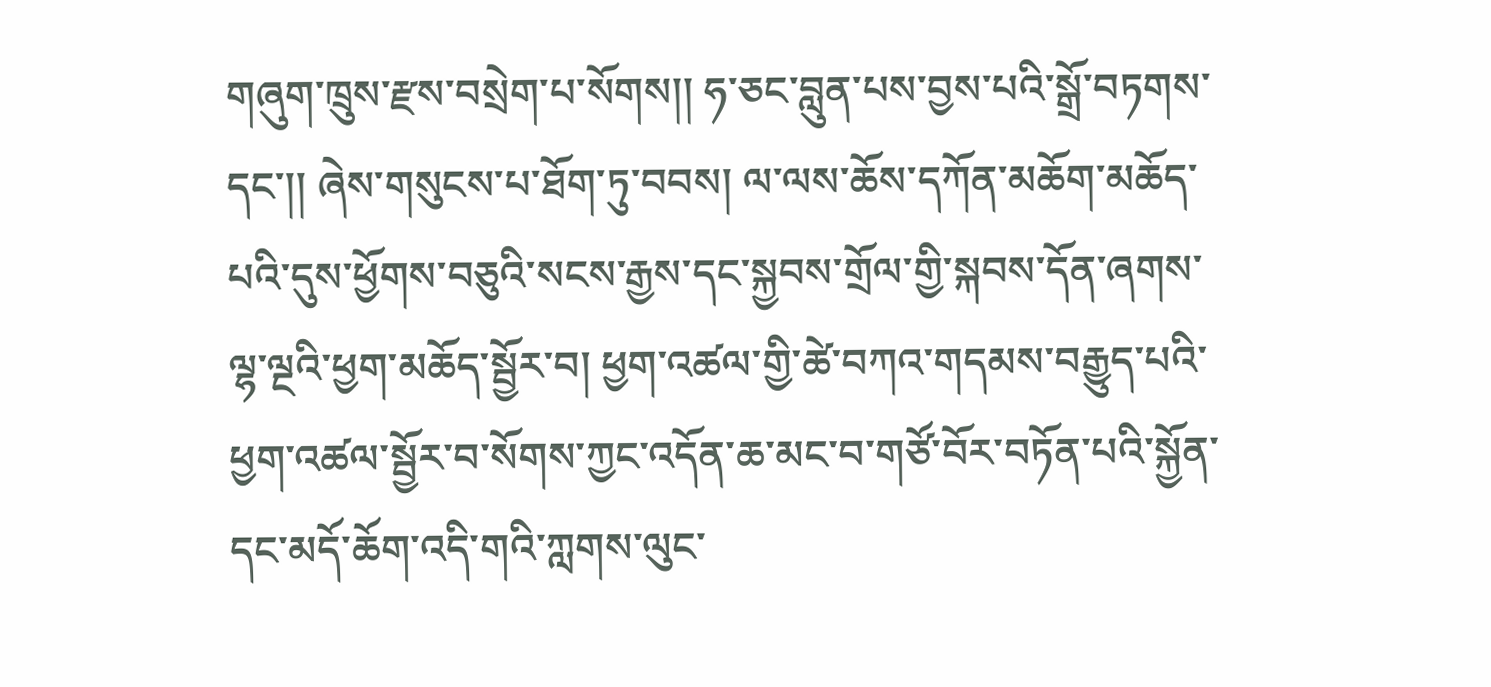གཞུག་ཁྲུས་རྫས་བསྲེག་པ་སོགས།། ཧ་ཅང་བླུན་པས་བྱས་པའི་སྒྲོ་བཏགས་དང་།། ཞེས་གསུངས་པ་ཐོག་ཏུ་བབས། ལ་ལས་ཆོས་དཀོན་མཆོག་མཆོད་པའི་དུས་ཕྱོགས་བཅུའི་སངས་རྒྱས་དང་སྐྱབས་གྲོལ་གྱི་སྐབས་དོན་ཞགས་ལྷ་ལྔའི་ཕྱག་མཆོད་སྦྱོར་བ། ཕྱག་འཚལ་གྱི་ཚེ་བཀའ་གདམས་བརྒྱུད་པའི་ཕྱག་འཚལ་སྦྱོར་བ་སོགས་ཀྱང་འདོན་ཆ་མང་བ་གཙོ་བོར་བཏོན་པའི་སྐྱོན་དང་མདོ་ཆོག་འདི་གའི་ཀླགས་ལུང་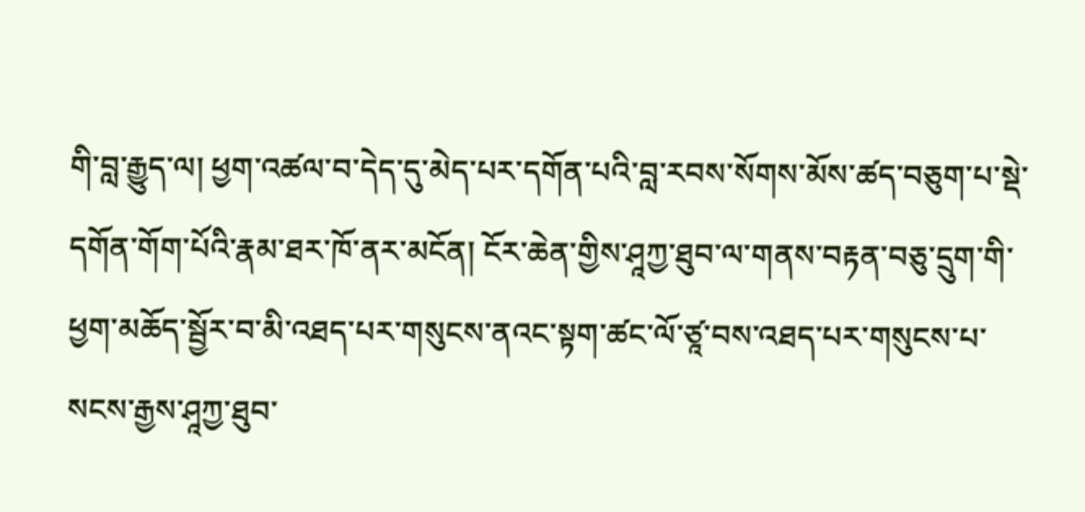གི་བླ་རྒྱུད་ལ། ཕྱག་འཚལ་བ་དེད་དུ་མེད་པར་དགོན་པའི་བླ་རབས་སོགས་མོས་ཚད་བཅུག་པ་སྡེ་དགོན་གོག་པོའི་རྣམ་ཐར་ཁོ་ནར་མངོན། ངོར་ཆེན་གྱིས་ཤཱཀྱ་ཐུབ་ལ་གནས་བརྟན་བཅུ་དྲུག་གི་ཕྱག་མཆོད་སྦྱོར་བ་མི་འཐད་པར་གསུངས་ནའང་སྟག་ཚང་ལོ་ཙཱ་བས་འཐད་པར་གསུངས་པ་སངས་རྒྱས་ཤཱཀྱ་ཐུབ་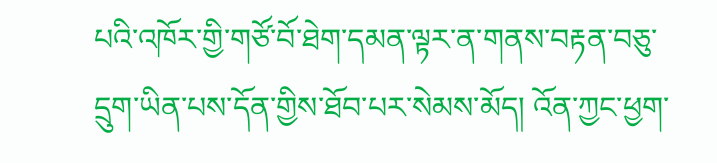པའི་འཁོར་གྱི་གཙོ་བོ་ཐེག་དམན་ལྟར་ན་གནས་བརྟན་བཅུ་དྲུག་ཡིན་པས་དོན་གྱིས་ཐོབ་པར་སེམས་མོད། འོན་ཀྱང་ཕྱག་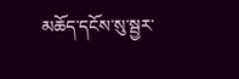མཆོད་དངོས་སུ་སྦྱར་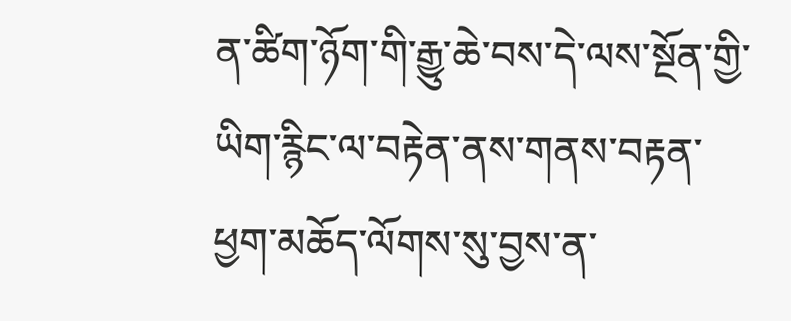ན་ཚིག་ཉོག་གི་རྒྱུ་ཆེ་བས་དེ་ལས་སྔོན་གྱི་ཡིག་རྙིང་ལ་བརྟེན་ནས་གནས་བརྟན་ཕྱག་མཆོད་ལོགས་སུ་བྱས་ན་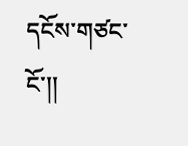དངོས་གཙང་ངོ་།།